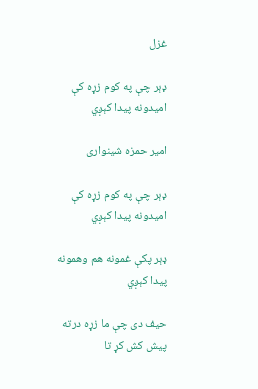غزل

ډېر چې په کوم زړه کې اميدونه پيدا کېږي

امیر حمزه شینواری

ډېر چې په کوم زړه کې اميدونه پيدا کېږي

ډېر پکې غمونه هم وهمونه پيدا کېږي

حيف دی چې ما زړه درته پيش کش کړ تا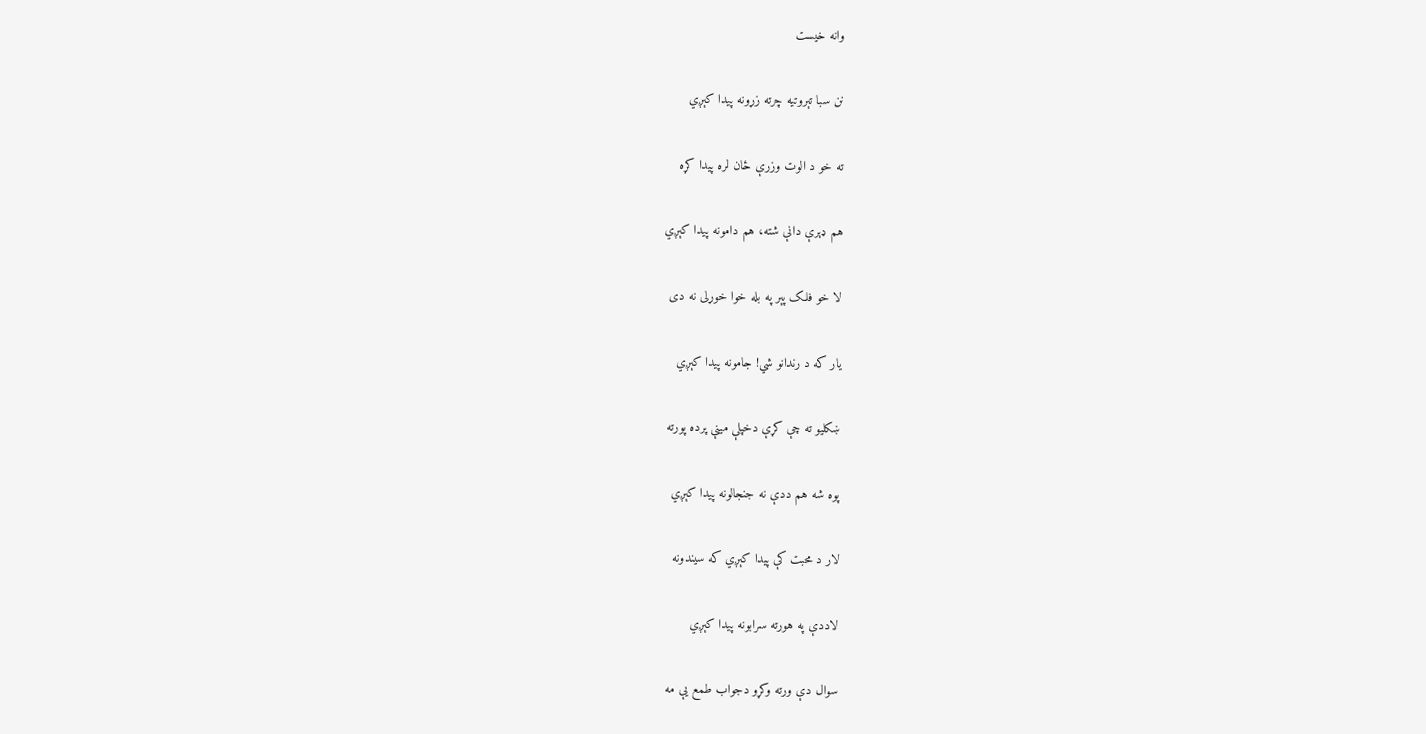وانه خيست

نن سبا تېروتيه چرته زړونه پيدا کېږي

ته خو د الوت وزرې ځان لره پيدا کړه

هم ډېرې دانې شته، هم دامونه پيدا کېږي

لا خو فلک پېر په بله خوا خوړلی نه دی

يار که د رندانو شي! جامونه پيدا کېږي

ښکليو ته چې کړې دخپلې مينې پرده پورته

پوه شه هم ددې نه جنجالونه پيدا کېږي

لار د محبت کې پيدا کېږي که سيندونه

لاددې په هورته سرابونه پيدا کېږي

سوال دې ورته وکړو دجواب طمع يې مه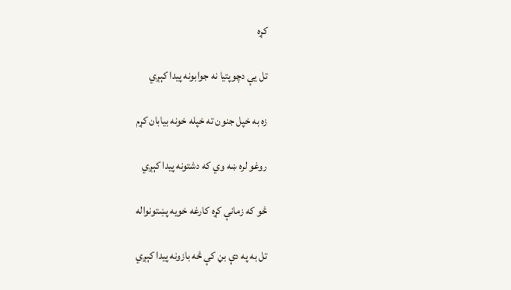کړه

تل يې دچوپتيا نه جوابونه پيدا کېږي

زه به خپل جنون ته خپله خونه بيابان کړم

روغو لره ښه وي که دشتونه پيدا کېږي

څو که زمانې کړه کارغه خويه پښتونواله

تل به په دې بڼ کې څه بازونه پيدا کېږي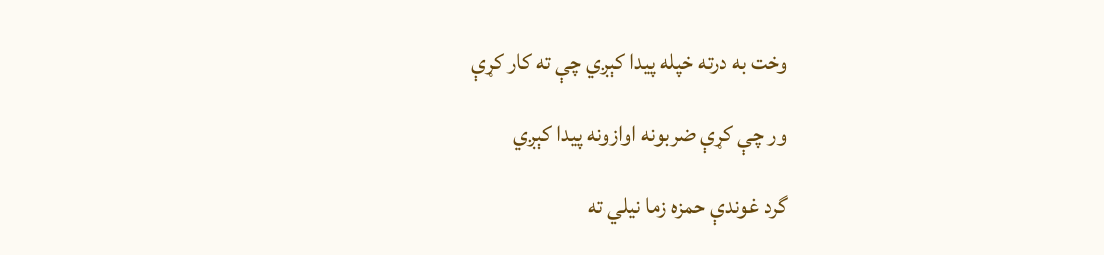وخت به درته خپله پيدا کېږي چې ته کار کړې

ور چې کړې ضربونه اوازونه پيدا کېږي

گرد غوندې حمزه زما نيلي ته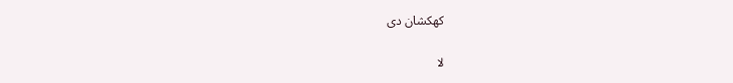کهکشان دی

لا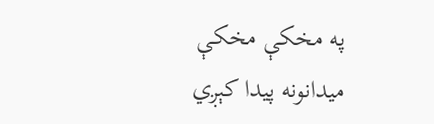په مخکې مخکې ميدانونه پيدا کېږي